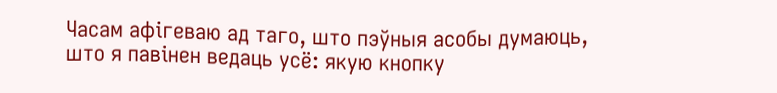Часам афігеваю ад таго, што пэўныя асобы думаюць, што я павінен ведаць усё: якую кнопку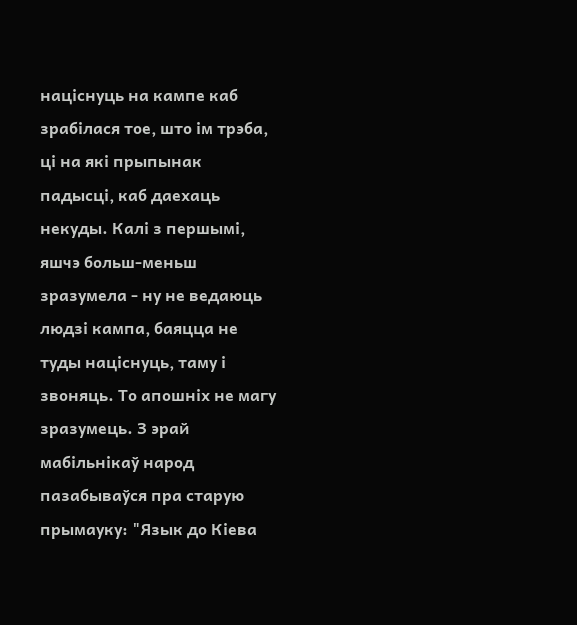націснуць на кампе каб зрабілася тое, што ім трэба, ці на які прыпынак падысці, каб даехаць некуды. Калі з першымі, яшчэ больш-меньш зразумела - ну не ведаюць людзі кампа, баяцца не туды націснуць, таму і звоняць. То апошніх не магу зразумець. З эрай мабільнікаў народ пазабываўся пра старую прымауку: "Язык до Кіева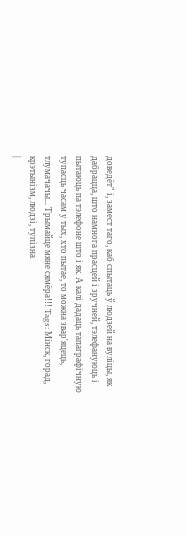доведёт" і, замест таго, каб спытаць ў людзей на вуліцы, як дабрацца, што намнога прасцей і зручней, тэлефануюць і пытаюць па тэлефоне што і як. А калі дадаць тапаграфічную тупасць часам у тых, хто пытае, то можна звар'яцець, тлумачачы... Трымайце мяне сямёра!!! Tags: Мінск, горад, крэтынізм, людзі, тупізна
|